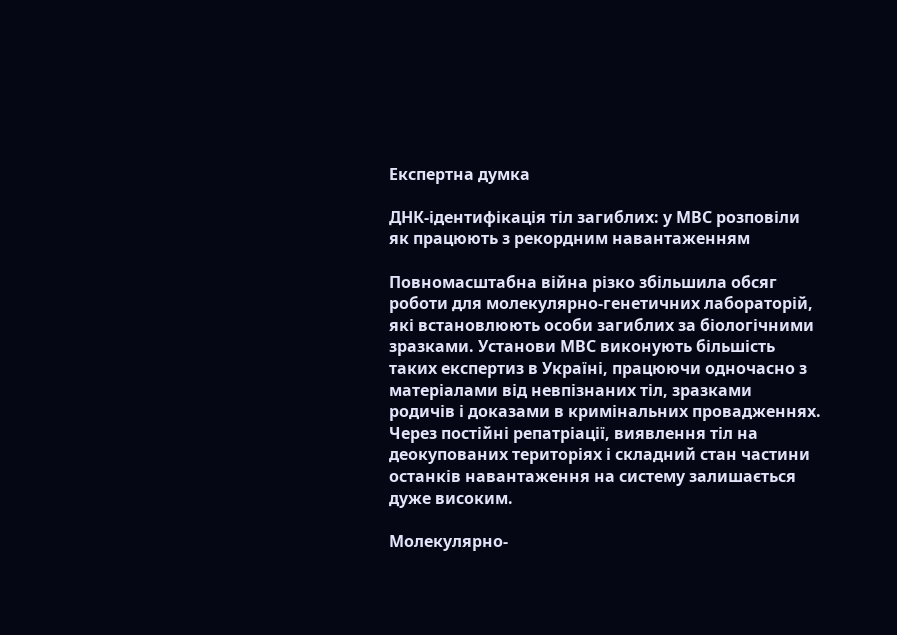Експертна думка

ДНК-ідентифікація тіл загиблих: у МВС розповіли як працюють з рекордним навантаженням

Повномасштабна війна різко збільшила обсяг роботи для молекулярно-генетичних лабораторій, які встановлюють особи загиблих за біологічними зразками. Установи МВС виконують більшість таких експертиз в Україні, працюючи одночасно з матеріалами від невпізнаних тіл, зразками родичів і доказами в кримінальних провадженнях. Через постійні репатріації, виявлення тіл на деокупованих територіях і складний стан частини останків навантаження на систему залишається дуже високим.

Молекулярно-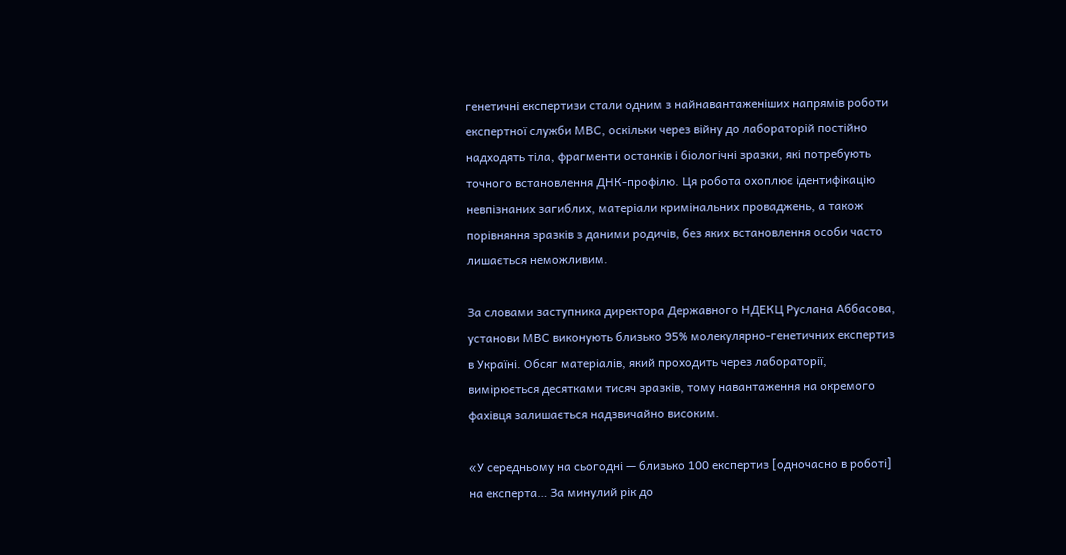генетичні експертизи стали одним з найнавантаженіших напрямів роботи експертної служби МВС, оскільки через війну до лабораторій постійно надходять тіла, фрагменти останків і біологічні зразки, які потребують точного встановлення ДНК-профілю. Ця робота охоплює ідентифікацію невпізнаних загиблих, матеріали кримінальних проваджень, а також порівняння зразків з даними родичів, без яких встановлення особи часто лишається неможливим.

За словами заступника директора Державного НДЕКЦ Руслана Аббасова, установи МВС виконують близько 95% молекулярно-генетичних експертиз в Україні. Обсяг матеріалів, який проходить через лабораторії, вимірюється десятками тисяч зразків, тому навантаження на окремого фахівця залишається надзвичайно високим.

«У середньому на сьогодні — близько 100 експертиз [одночасно в роботі] на експерта… За минулий рік до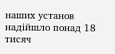наших установ надійшло понад 18 тисяч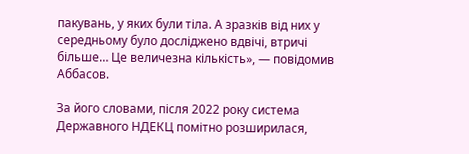пакувань, у яких були тіла. А зразків від них у середньому було досліджено вдвічі, втричі більше… Це величезна кількість», — повідомив Аббасов.

За його словами, після 2022 року система Державного НДЕКЦ помітно розширилася,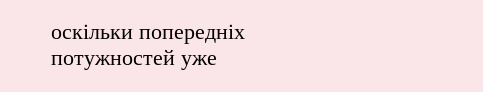оскільки попередніх потужностей уже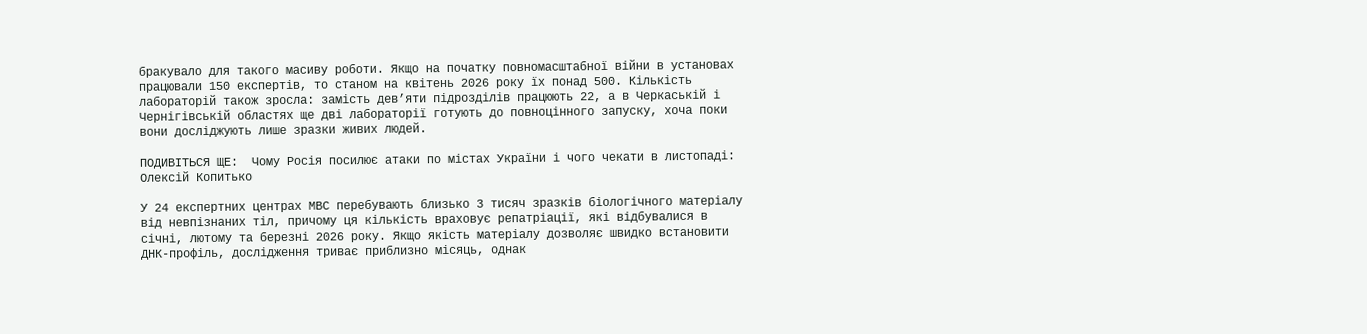бракувало для такого масиву роботи. Якщо на початку повномасштабної війни в установах працювали 150 експертів, то станом на квітень 2026 року їх понад 500. Кількість лабораторій також зросла: замість дев’яти підрозділів працюють 22, а в Черкаській і Чернігівській областях ще дві лабораторії готують до повноцінного запуску, хоча поки вони досліджують лише зразки живих людей.

ПОДИВІТЬСЯ ЩЕ:  Чому Росія посилює атаки по містах України і чого чекати в листопаді: Олексій Копитько

У 24 експертних центрах МВС перебувають близько 3 тисяч зразків біологічного матеріалу від невпізнаних тіл, причому ця кількість враховує репатріації, які відбувалися в січні, лютому та березні 2026 року. Якщо якість матеріалу дозволяє швидко встановити ДНК-профіль, дослідження триває приблизно місяць, однак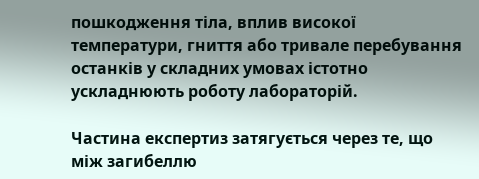пошкодження тіла, вплив високої температури, гниття або тривале перебування останків у складних умовах істотно ускладнюють роботу лабораторій.

Частина експертиз затягується через те, що між загибеллю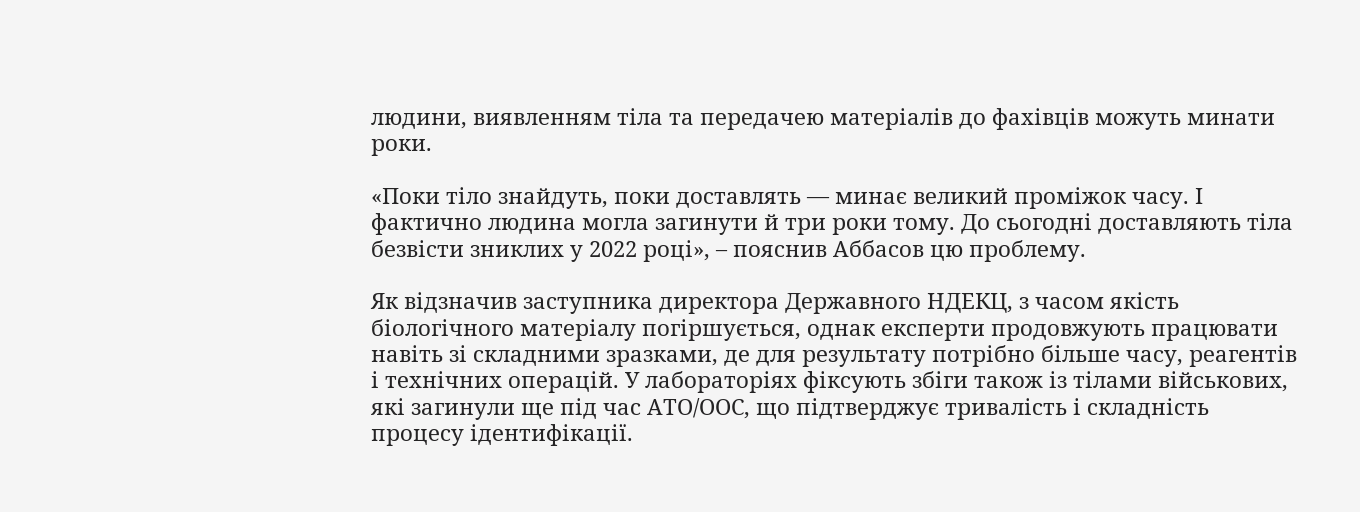людини, виявленням тіла та передачею матеріалів до фахівців можуть минати роки.

«Поки тіло знайдуть, поки доставлять — минає великий проміжок часу. І фактично людина могла загинути й три роки тому. До сьогодні доставляють тіла безвісти зниклих у 2022 році», – пояснив Аббасов цю проблему.

Як відзначив заступника директора Державного НДЕКЦ, з часом якість біологічного матеріалу погіршується, однак експерти продовжують працювати навіть зі складними зразками, де для результату потрібно більше часу, реагентів і технічних операцій. У лабораторіях фіксують збіги також із тілами військових, які загинули ще під час АТО/ООС, що підтверджує тривалість і складність процесу ідентифікації.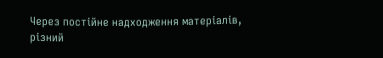Через постійне надходження матеріалів, різний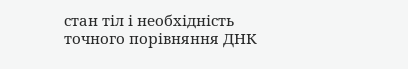стан тіл і необхідність точного порівняння ДНК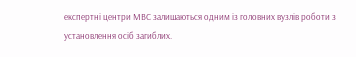експертні центри МВС залишаються одним із головних вузлів роботи з установлення осіб загиблих.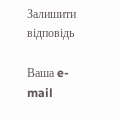Залишити відповідь

Ваша e-mail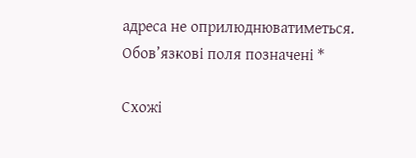адреса не оприлюднюватиметься. Обов’язкові поля позначені *

Схожі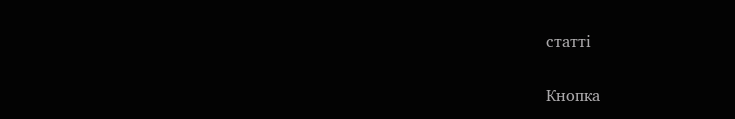статті

Кнопка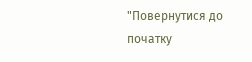"Повернутися до початку